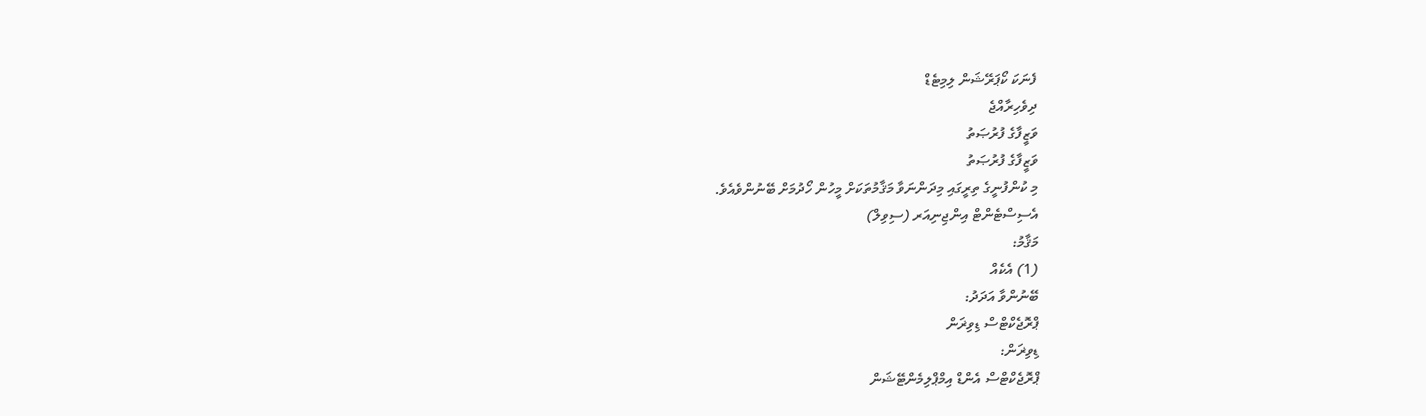ފެނަކަ ކޯޕަރޭޝަން ލިމިޓެޑް
ދިވެހިރާއްޖެ
ވަޒީފާގެ ފުރުޞަތު
ވަޒީފާގެ ފުރުޞަތު
މި ކުންފުނީގެ ތިރީގައި މިދަންނަވާ މަޤާމުތަކަށް މީހުން ހޯދުމަށް ބޭނުންވެއެވެ.
އެސިސްޓެންޓް އިންޖިނިއަރ (ސިވިލް)
މަޤާމު:
(1) އެކެއް
ބޭނުންވާ އަދަދު:
ޕްރޮޖެކްޓްސް ޑިވިޜަން
ޑިވިޜަން:
ޕްރޮޖެކްޓްސް އެންޑް އިމްޕްލިމެންޓޭޝަން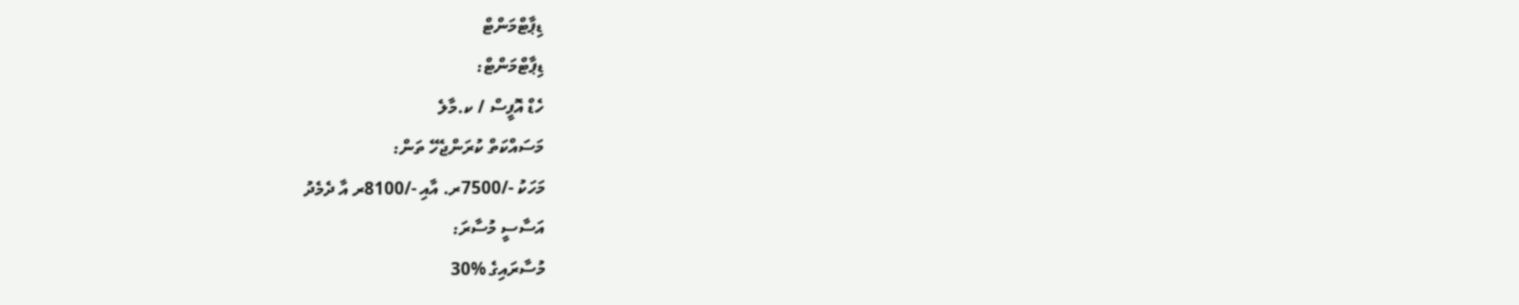ޑިޕާޓްމަންޓް
ޑިޕާޓްމަންޓް:
ހެޑް އޮފީސް / ކ.މާލެ
މަސައްކަތް ކުރަންޖެހޭ ތަން:
މަހަކު -/7500ރ. އާއި -/8100ރ އާ ދެމެދު
އަސާސީ މުސާރަ:
މުސާރައިގެ %30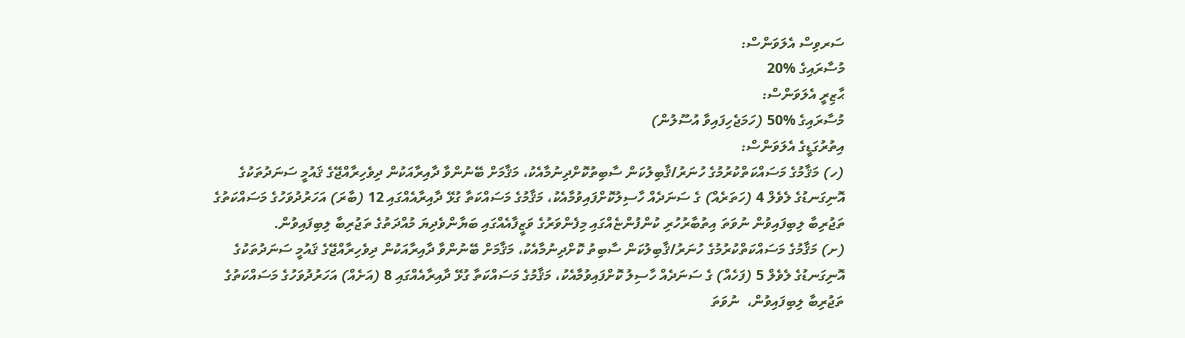ސަރވިސް އެލަވަންސް:
މުސާރައިގެ %20
ޙާޒިރީ އެލަވަންސް:
މުސާރައިގެ %50 (ހަމަޖެހިފައިވާ އުސޫލުން)
އިތުރުގަޑީގެ އެލަވަންސް:
(ހ) މަޤާމުގެ މަސައްކަތްކުރުމުގެ ހުނަރު/ޤާބިލުކަން ސާބިތުކޮށްދިނުމާއެކު، މަޤާމަށް ބޭނުންވާ ދާއިރާއަކުން ދިވެހިރާއްޖޭގެ ޤައުމީ ސަނަދުތަކުގެ އޮނިގަނޑުގެ ލެވެލް 4 (ހަތަރެއް) ގެ ސަނަދެއް ހާސިލުކޮށްފައިވުމާއެކު، މަޤާމުގެ މަސައްކަތާ ގުޅޭ ދާއިރާއެއްގައި 12 (ބާރަ) އަހަރުދުވަހުގެ މަސައްކަތުގެ ތަޖުރިބާ ލިބިފައިވުން ނުވަތަ އިތުބާރުހުރި ކުންފުންޏެއްގައި މިފެންވަރުގެ ވަޒީފާއެއްގައި ބަޔާންވެދިޔަ މުއްދަތުގެ ތަޖުރިބާ ލިބިފައިވުން.
(ށ) މަޤާމުގެ މަސައްކަތްކުރުމުގެ ހުނަރު/ޤާބިލުކަން ސާބިތު ކޮށްދިނުމާއެކު، މަޤާމަށް ބޭނުންވާ ދާއިރާއަކުން ދިވެހިރާއްޖޭގެ ޤައުމީ ސަނަދުތަކުގެ އޮނިގަނޑުގެ ލެވެލް 5 (ފަހެއް) ގެ ސަނަދެއް ހާސިލު ކޮށްފައިވުމާއެކު، މަޤާމުގެ މަސައްކަތާ ގުޅޭ ދާއިރާއެއްގައި 8 (އަށެއް) އަހަރުދުވަހުގެ މަސައްކަތުގެ ތަޖުރިބާ ލިބިފައިވުން،  ނުވަތަ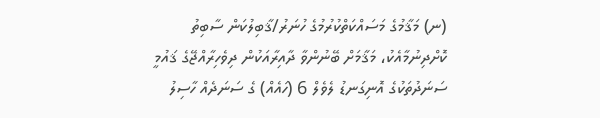(ނ) މަޤާމުގެ މަސައްކަތްކުރުމުގެ ހުނަރު/ޤާބިލުކަން ސާބިތު ކޮށްދިނުމާއެކު، މަޤާމަށް ބޭނުންވާ ދާއިރާއަކުން ދިވެހިރާއްޖޭގެ ޤައުމީ ސަނަދުތަކުގެ އޮނިގަނޑު ލެވެލް 6 (ހައެއް) ގެ ސަނަދެއް ހާސިލު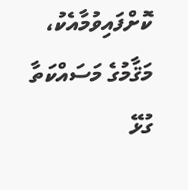ކޮށްފައިވުމާއެކު، މަޤާމުގެ މަސައްކަތާ ގުޅޭ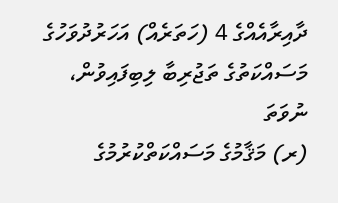ދާއިރާއެއްގެ 4 (ހަތަރެއް) އަހަރުދުވަހުގެ މަސައްކަތުގެ ތަޖުރިބާ ލިބިފައިވުން،  ނުވަތަ
(ރ) މަޤާމުގެ މަސައްކަތްކުރުމުގެ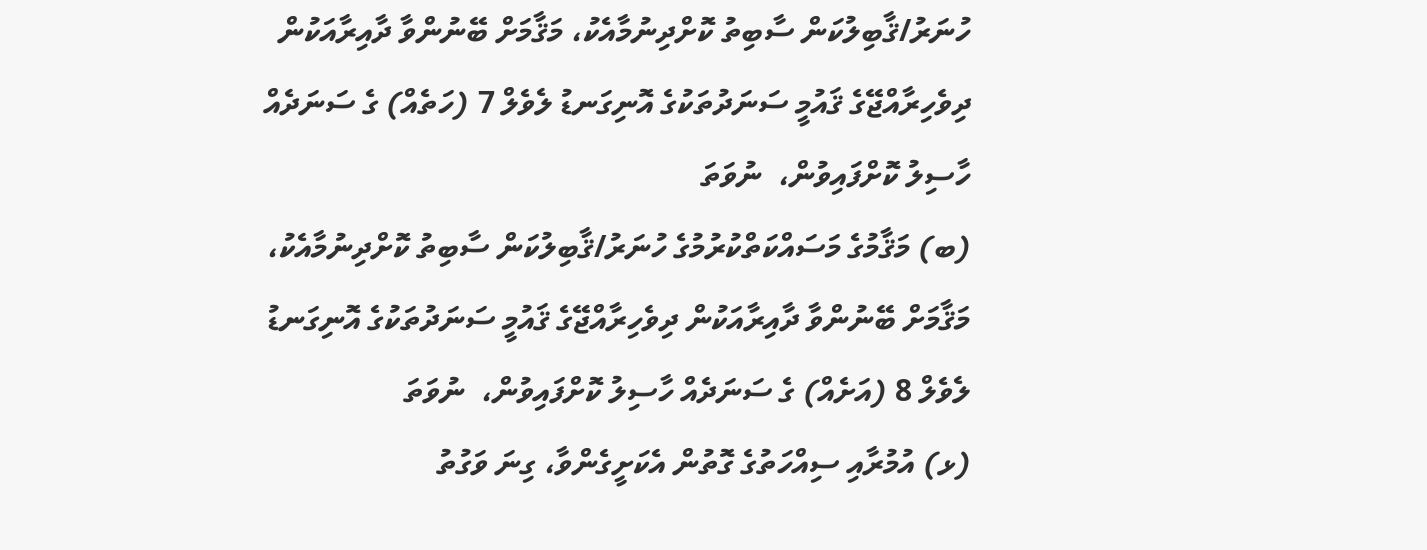ހުނަރު/ޤާބިލުކަން ސާބިތު ކޮށްދިނުމާއެކު، މަޤާމަށް ބޭނުންވާ ދާއިރާއަކުން ދިވެހިރާއްޖޭގެ ޤައުމީ ސަނަދުތަކުގެ އޮނިގަނޑު ލެވެލް 7 (ހަތެއް) ގެ ސަނަދެއް ހާސިލު ކޮށްފައިވުން،  ނުވަތަ
(ބ) މަޤާމުގެ މަސައްކަތްކުރުމުގެ ހުނަރު/ޤާބިލުކަން ސާބިތު ކޮށްދިނުމާއެކު، މަޤާމަށް ބޭނުންވާ ދާއިރާއަކުން ދިވެހިރާއްޖޭގެ ޤައުމީ ސަނަދުތަކުގެ އޮނިގަނޑު ލެވެލް 8 (އަށެއް) ގެ ސަނަދެއް ހާސިލު ކޮށްފައިވުން،  ނުވަތަ
(ޅ) އުމުރާއި ސިއްހަތުގެ ގޮތުން އެކަށީގެންވާ، ގިނަ ވަގުތު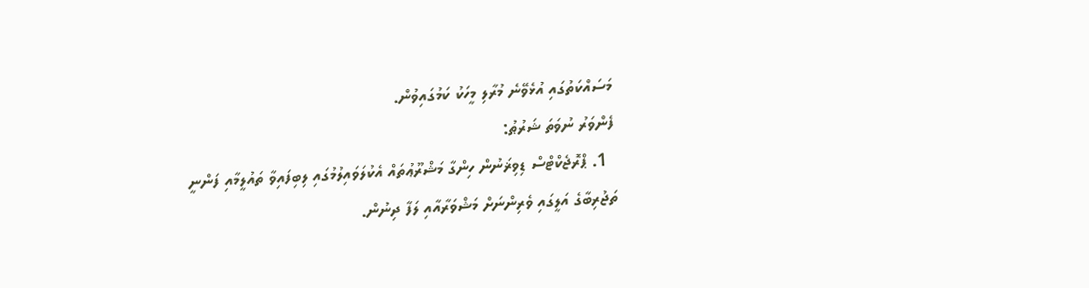މަސައްކަތުގައި އުޅެވޭނެ މުރާލި މީހަކު ކަމުގައިވުން.
ފެންވަރު ނުވަތަ ޝަރުޠު:
  1. ޕްރޮޖެކްޓްސް ޑިވިޜަނުން ހިންގާ މަޝްރޫޢުތައް އެކުލަވައިލުމުގައި ލިބިފައިވާ ތައުލީމާއި ފަންނީ ތަޖުރިބާގެ އަލީގައި ވެރިންނަށް މަޝްވަރާއާއި ލަފާ ދިނުން.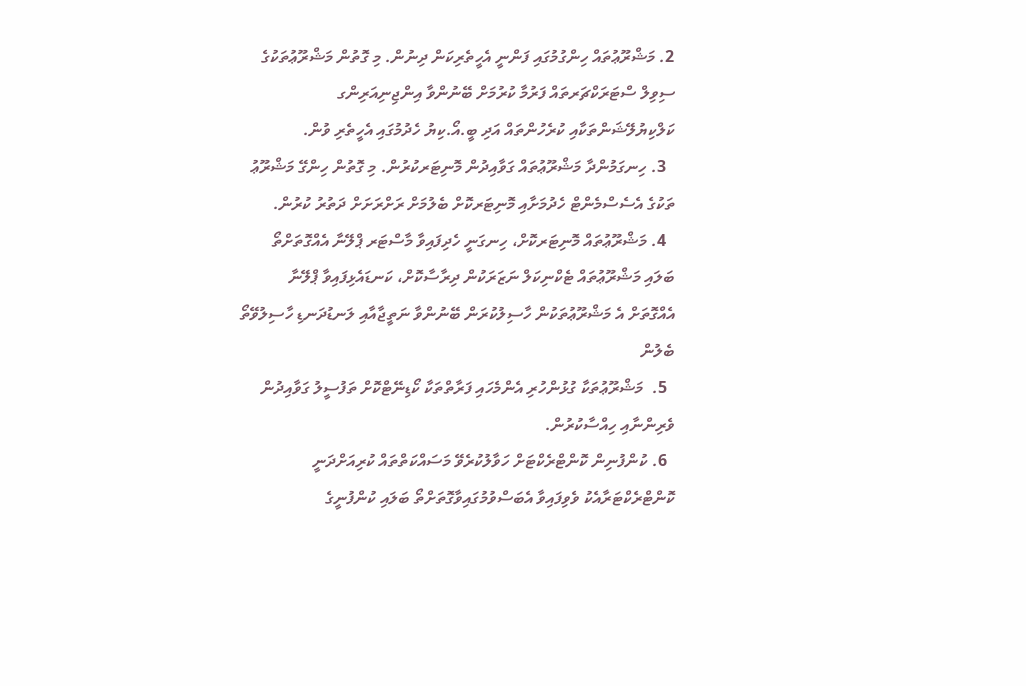2. މަޝްރޫޢުތައް ހިންގުމުގައި ފަންނީ އެހީތެރިކަން ދިނުން. މި ގޮތުން މަޝްރޫޢުތަކުގެ ސިވިލް ސްޓަރަކްޗަރތައް ފަރުމާ ކުރުމަށް ބޭނުންވާ އިންޖިނިއަރިންގ ކަލްކިޔުލޭޝަންތަކާއި ކުރެހުންތައް އަދި ބީ.އޯ.ކިޔު ހެދުމުގައި އެހީތެރި ވުން.
  3. ހިނގަމުންދާ މަޝްރޫޢުތައް ގަވާއިދުން މޮނިޓަރކުރުން. މި ގޮތުން ހިންގޭ މަޝްރޫޢު ތަކުގެ އެސެސްމެންޓް ހެދުމަށާއި މޮނިޓަރކޮށް ބެލުމަށް ރަށްރަށަށް ދަތުރު ކުރުން.
  4. މަޝްރޫޢުތައް މޮނިޓަރކޮށް، ހިނގަނީ ހެދިފައިވާ މާސްޓަރ ޕްލޭނާ އެއްގޮތަށްތޯ ބަލައި މަޝްރޫޢުތައް ޓެކްނިކަލް ނަޒަރަކުން ދިރާސާކޮށް، ކަނޑައެޅިފައިވާ ޕްލޭނާ އެއްގޮތަށް އެ މަޝްރޫޢުތަކުން ހާސިލުކުރަން ބޭނުންވާ ނަތީޖާއާއި ލަނޑުދަނޑި ހާސިލުވޭތޯ ބެލުން
  5.  މަޝްރޫޢުތަކާ ގުޅުންހުރި އެންމެހައި ފަރާތްތަކާ ކޯޑިނޭޓްކޮށް ތަފުސީލު ގަވާއިދުން ވެރިންނާއި ހިއްސާކުރުން.
  6. ކުންފުނިން ކޮންޓްރެކްޓަށް ހަވާލުކުރެވޭ މަސައްކަތްތައް ކުރިއަށްދަނީ ކޮންޓްރެކްޓަރާއެކު ވެވިފައިވާ އެބަސްވުމުގައިވާގޮތަށްތޯ ބަލައި ކުންފުނީގެ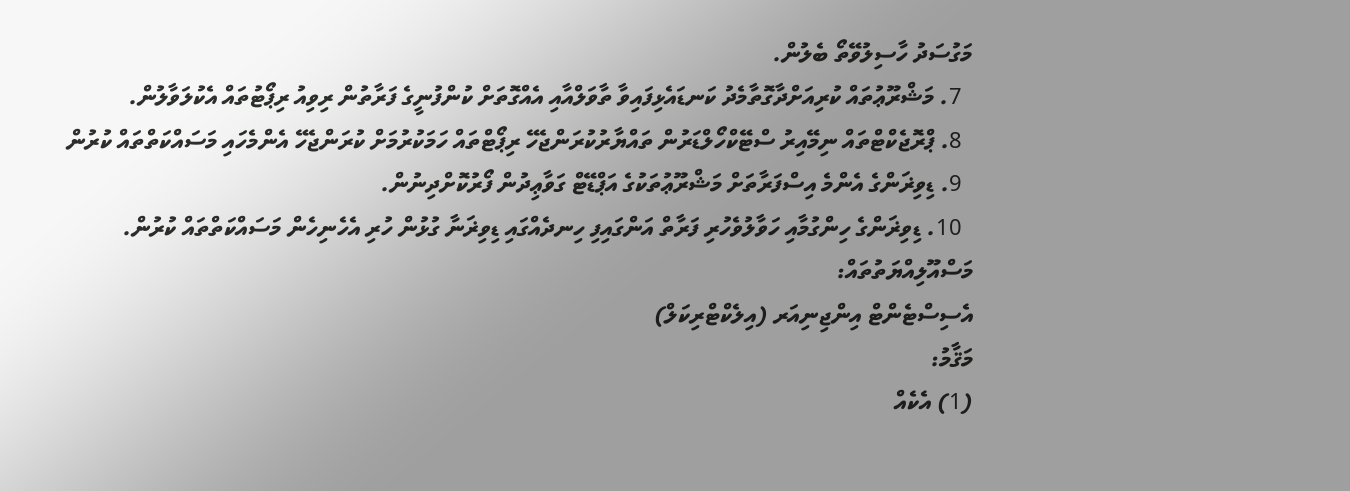މަގުސަދު ހާސިލުވޭތޯ ބެލުން.
  7. މަޝްރޫޢުތައް ކުރިއަށްދާގޮތާމެދު ކަނޑައެޅިފައިވާ ތާވަލްއާއި އެއްގޮތަށް ކުންފުނީގެ ފަރާތުން ރިވިއު ރިޕޯޓުތައް އެކުލަވާލުން.
  8. ޕްރޮޖެކްޓްތައް ނިމޭއިރު ސްޓޭކްހޯލްޑަރުން ތައްޔާރުކުރަންޖެހޭ ރިޕޯޓްތައް ހަމަކުރުމަށް ކުރަންޖެހޭ އެންމެހައި މަސައްކަތްތައް ކުރުން
  9. ޑިވިޜަންގެ އެންމެ އިސްފަރާތަށް މަޝްރޫޢުތަކުގެ އަޕްޑޭޓް ގަވާޢިދުން ފޯރުކޮށްދިނުން.
  10. ޑިވިޜަންގެ ހިންގުމާއި ހަވާލުވެހުރި ފަރާތް އަންގައިފި ހިނދެއްގައި ޑިވިޜަނާ ގުޅުން ހުރި އެހެނިހެން މަސައްކަތްތައް ކުރުން.
މަސްއޫލިއްޔަތުތައް:
އެސިސްޓެންޓް އިންޖިނިއަރ (އިލެކްޓްރިކަލް)
މަޤާމު:
(1) އެކެއް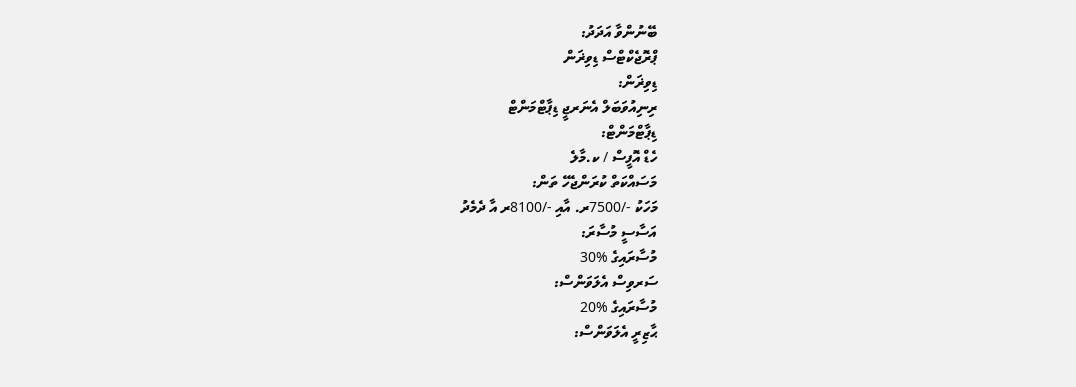ބޭނުންވާ އަދަދު:
ޕްރޮޖެކްޓްސް ޑިވިޜަން
ޑިވިޜަން:
ރިނިއުވަބަލް އެނަރޖީ ޑިޕާޓްމަންޓް
ޑިޕާޓްމަންޓް:
ހެޑް އޮފީސް / ކ.މާލެ
މަސައްކަތް ކުރަންޖެހޭ ތަން:
މަހަކު -/7500ރ. އާއި -/8100ރ އާ ދެމެދު
އަސާސީ މުސާރަ:
މުސާރައިގެ %30
ސަރވިސް އެލަވަންސް:
މުސާރައިގެ %20
ޙާޒިރީ އެލަވަންސް: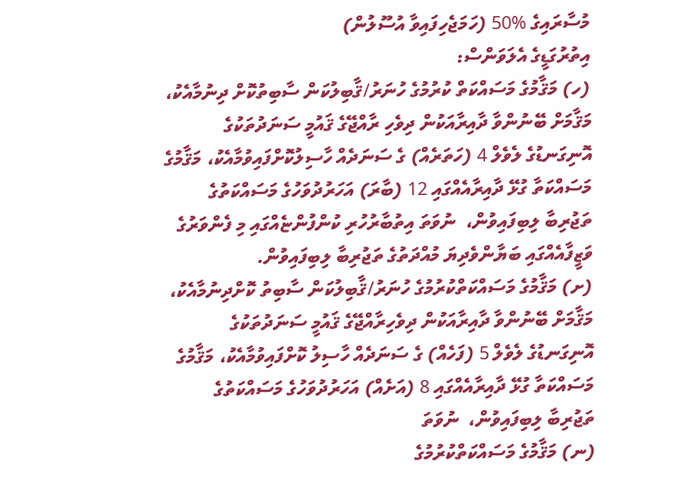މުސާރައިގެ %50 (ހަމަޖެހިފައިވާ އުސޫލުން)
އިތުރުގަޑީގެ އެލަވަންސް:
(ހ) މަޤާމުގެ މަސައްކަތް ކުރުމުގެ ހުނަރު/ޤާބިލުކަން ސާބިތުކޮށް ދިނުމާއެކު، މަޤާމަށް ބޭނުންވާ ދާއިރާއަކުން ދިވެހި ރާއްޖޭގެ ޤައުމީ ސަނަދުތަކުގެ އޮނިގަނޑުގެ ލެވެލް 4 (ހަތަރެއް) ގެ ސަނަދެއް ހާސިލުކޮށްފައިވުމާއެކު، މަޤާމުގެ މަސައްކަތާ ގުޅޭ ދާއިރާއެއްގައި 12 (ބާރަ) އަހަރުދުވަހުގެ މަސައްކަތުގެ ތަޖުރިބާ ލިބިފައިވުން،  ނުވަތަ އިތުބާރުހުރި ކުންފުންޏެއްގައި މި ފެންވަރުގެ ވަޒީފާއެއްގައި ބަޔާންވެދިޔަ މުއްދަތުގެ ތަޖުރިބާ ލިބިފައިވުން.
(ށ) މަޤާމުގެ މަސައްކަތްކުރުމުގެ ހުނަރު/ޤާބިލުކަން ސާބިތު ކޮށްދިނުމާއެކު، މަޤާމަށް ބޭނުންވާ ދާއިރާއަކުން ދިވެހިރާއްޖޭގެ ޤައުމީ ސަނަދުތަކުގެ އޮނިގަނޑުގެ ލެވެލް 5 (ފަހެއް) ގެ ސަނަދެއް ހާސިލު ކޮށްފައިވުމާއެކު، މަޤާމުގެ މަސައްކަތާ ގުޅޭ ދާއިރާއެއްގައި 8 (އަށެއް) އަހަރުދުވަހުގެ މަސައްކަތުގެ ތަޖުރިބާ ލިބިފައިވުން،  ނުވަތަ
(ނ) މަޤާމުގެ މަސައްކަތްކުރުމުގެ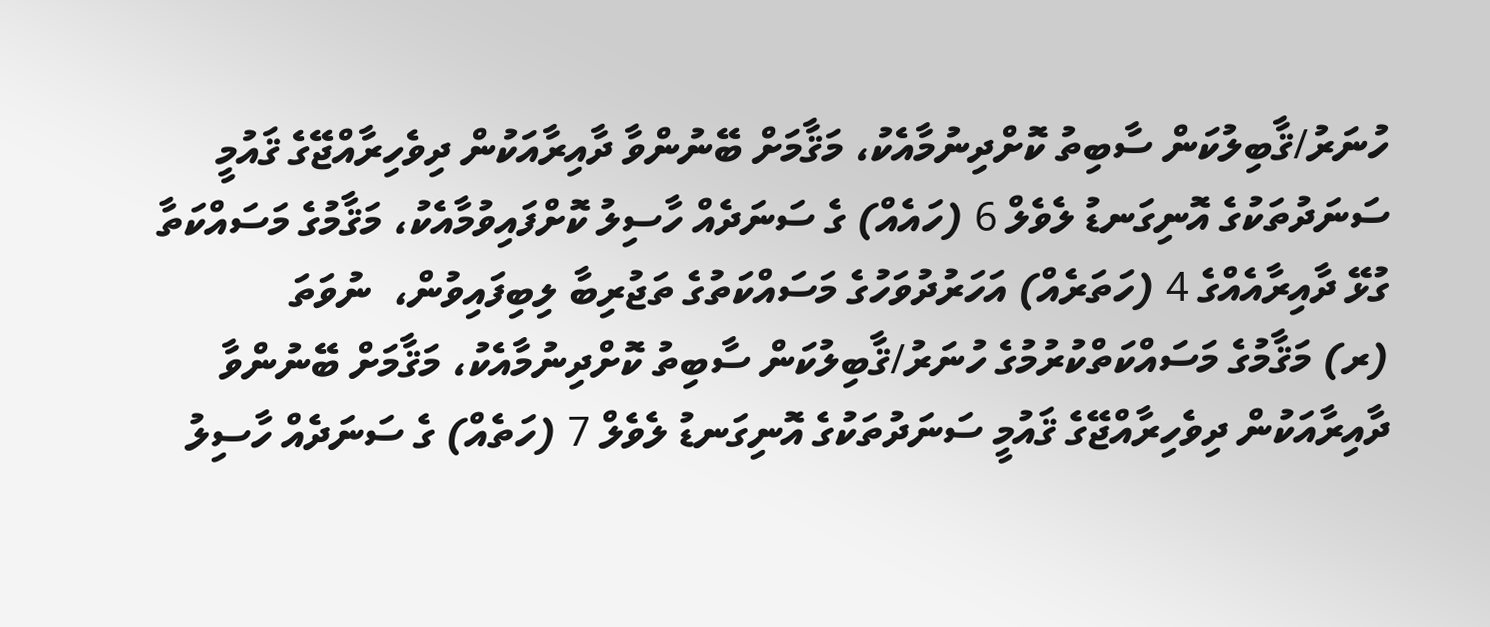ހުނަރު/ޤާބިލުކަން ސާބިތު ކޮށްދިނުމާއެކު، މަޤާމަށް ބޭނުންވާ ދާއިރާއަކުން ދިވެހިރާއްޖޭގެ ޤައުމީ ސަނަދުތަކުގެ އޮނިގަނޑު ލެވެލް 6 (ހައެއް) ގެ ސަނަދެއް ހާސިލު ކޮށްފައިވުމާއެކު، މަޤާމުގެ މަސައްކަތާ ގުޅޭ ދާއިރާއެއްގެ 4 (ހަތަރެއް) އަހަރުދުވަހުގެ މަސައްކަތުގެ ތަޖުރިބާ ލިބިފައިވުން،  ނުވަތަ
(ރ) މަޤާމުގެ މަސައްކަތްކުރުމުގެ ހުނަރު/ޤާބިލުކަން ސާބިތު ކޮށްދިނުމާއެކު، މަޤާމަށް ބޭނުންވާ ދާއިރާއަކުން ދިވެހިރާއްޖޭގެ ޤައުމީ ސަނަދުތަކުގެ އޮނިގަނޑު ލެވެލް 7 (ހަތެއް) ގެ ސަނަދެއް ހާސިލު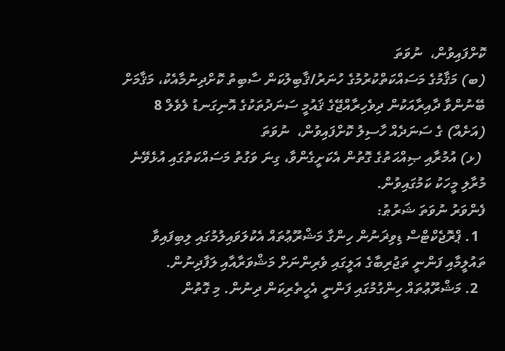ކޮށްފައިވުން،  ނުވަތަ
(ބ) މަޤާމުގެ މަސައްކަތްކުރުމުގެ ހުނަރު/ޤާބިލުކަން ސާބިތު ކޮށްދިނުމާއެކު، މަޤާމަށް ބޭނުންވާ ދާއިރާއަކުން ދިވެހިރާއްޖޭގެ ޤައުމީ ސަނަދުތަކުގެ އޮނިގަނޑު ލެވެލް 8 (އަށެއް) ގެ ސަނަދެއް ހާސިލު ކޮށްފައިވުން،  ނުވަތަ
 (ޅ) އުމުރާއި ޞިއްޙަތުގެ ގޮތުން އެކަށީގެންވާ، ގިނަ ވަގުތު މަސައްކަތުގައި އުޅެވޭނެ މުރާލި މީހަކު ކަމުގައިވުން.
ފެންވަރު ނުވަތަ ޝަރުޠު:
  1. ޕްރޮޖެކްޓްސް ޑިވިޜަނުން ހިންގާ މަޝްރޫޢުތައް އެކުލަވައިލުމުގައި ލިބިފައިވާ ތައުލީމާއި ފަންނީ ތަޖުރިބާގެ އަލީގައި ވެރިންނަށް މަޝްވަރާއާއި ލަފާދިނުން.
  2. މަޝްރޫޢުތައް ހިންގުމުގައި ފަންނީ އެހީތެރިކަން ދިނުން. މި ގޮތުން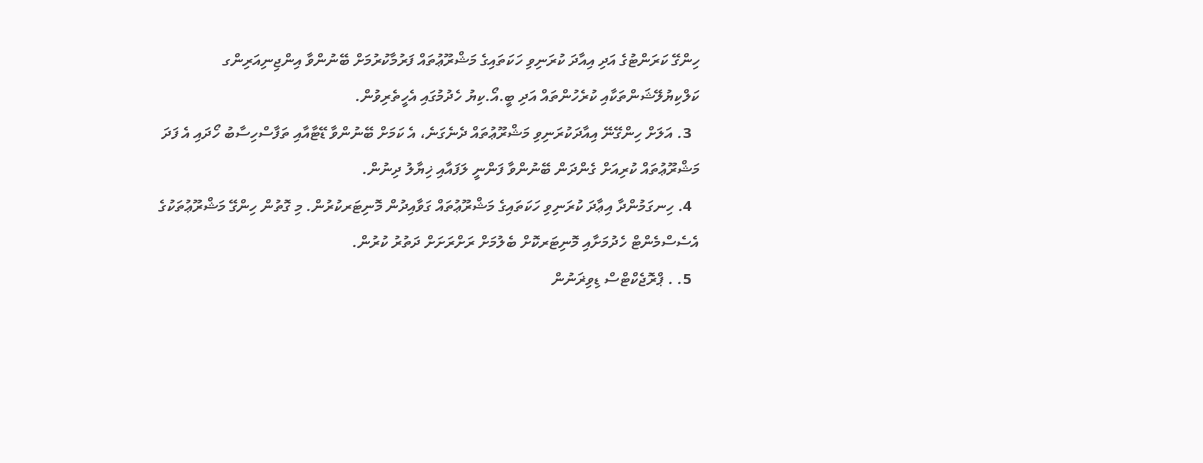ހިންގޭ ކަރަންޓުގެ އަދި އިއާދަ ކުރަނިވި ހަކަތައިގެ މަޝްރޫޢުތައް ފަރުމާކުރުމަށް ބޭނުންވާ އިންޖިނިއަރިންގ ކަލްކިޔުލޭޝަންތަކާއި ކުރެހުންތައް އަދި ބީ.އޯ.ކިޔު ހެދުމުގައި އެހީތެރިވުން.
  3. އަލަށް ހިންގޭނޭ އިއާދަކުރަނިވި މަޝްރޫޢުތައް ދެނެގަނެ، އެ ކަމަށް ބޭނުންވާ ޑޭޓާއާއި ތަފާސްހިސާބު ހޯދައި އެ ފަދަ މަޝްރޫޢުތައް ކުރިއަށް ގެންދަން ބޭނުންވާ ފަންނީ ލަފައާއި ޚިޔާލު ދިނުން.
  4. ހިނގަމުންދާ އިޢާދަ ކުރަނިވި ހަކަތައިގެ މަޝްރޫޢުތައް ގަވާއިދުން މޮނިޓަރކުރުން. މި ގޮތުން ހިންގޭ މަޝްރޫޢުތަކުގެ އެސެސްމެންޓް ހެދުމަށާއި މޮނިޓަރކޮށް ބެލުމަށް ރަށްރަށަށް ދަތުރު ކުރުން.
  5. . ޕްރޮޖެކްޓްސް ޑިވިޜަނުން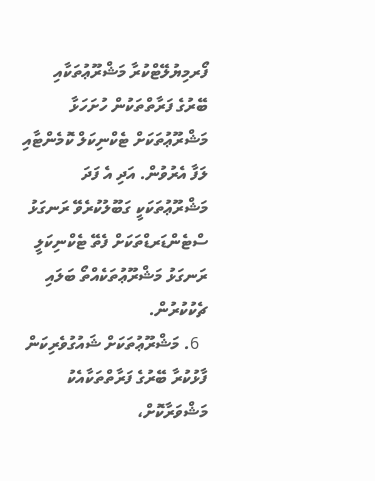ފޯރމިޔުލޭޓްކުރާ މަޝްރޫޢުތަކާއި ބޭރުގެ ފަރާތްތަކުން ހުށަހަޅާ މަޝްރޫޢުތަކަށް ޓެކްނިކަލް ކޮމެންޓާއި ލަފާ އެރުވުން. އަދި އެ ފަދަ މަޝްރޫޢުތަކަކީ ގަބޫލުކުރެވޭ ރަނގަޅު ސްޓެންޑަރޑްތަކަށް ފެތޭ ޓެކްނިކަލީ ރަނގަޅު މަޝްރޫޢުތަކެއްތޯ ބަލައި ޗެކުކުރުން.
  6. މަޝްރޫޢުތަކަށް ޝައުގުވެރިކަން ފާޅުކުރާ ބޭރުގެ ފަރާތްތަކާއެކު މަޝްވަރާކޮށް،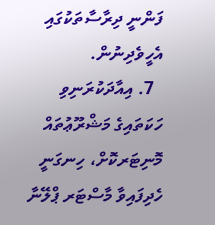ފަންނީ ދިރާސާތަކުގައި އެހީވެދިނުން.
  7. އިއާދަކުރަނިވި ހަކަތައިގެ މަޝްރޫޢުތައް މޮނިޓަރކޮށް، ހިނގަނީ ހެދިފައިވާ މާސްޓަރ ޕްލޭނާ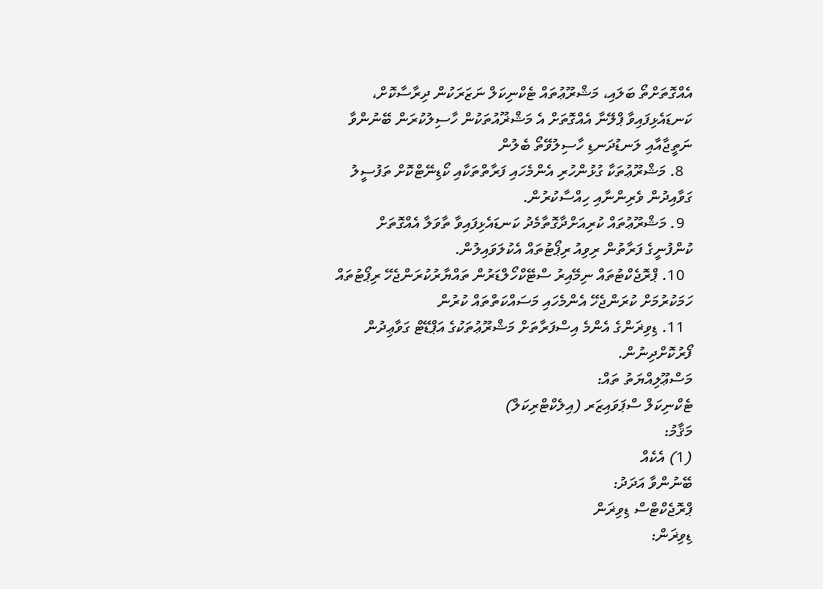އެއްގޮތަށްތޯ ބަލައި، މަޝްރޫޢުތައް ޓެކްނިކަލް ނަޒަރަކުން ދިރާސާކޮށް، ކަނޑައެޅިފައިވާ ޕްލޭނާ އެއްގޮތަށް އެ މަޝްޜޫއުތަކުން ހާސިލުކުރަން ބޭނުންވާ ނަތީޖާއާއި ލަނޑުދަނޑި ހާސިލުވޭތޯ ބެލުން
  8. މަޝްރޫޢުތަކާ ގުޅުންހުރި އެންމެހައި ފަރާތްތަކާއި ކޯޑިނޭޓްކޮށް ތަފުސީލު ގަވާއިދުން ވެރިންނާއި ހިއްސާކުރުން.
  9. މަޝްރޫޢުތައް ކުރިއަށްދާގޮތާމެދު ކަނޑައެޅިފައިވާ ތާވަލާ އެއްގޮތަށް ކުންފުނީގެ ފަރާތުން ރިވިއު ރިޕޯޓުތައް އެކުލަވައިލުން.
  10. ޕްރޮޖެކްޓުތައް ނިމޭއިރު ސްޓޭކްހޯލްޑަރުން ތައްޔާރުކުރަންޖެހޭ ރިޕޯޓުތައް ހަމަކުރުމަށް ކުރަންޖެހޭ އެންމެހައި މަސައްކަތްތައް ކުރުން
  11. ޑިވިޜަންގެ އެންމެ އިސްފަރާތަށް މަޝްރޫޢުތަކުގެ އަޕްޑޭޓް ގަވާޢިދުން ފޯރުކޮށްދިނުން.
މަސްޢޫލިއްޔަތު ތައް:
ޓެކްނިކަލް ސްޕަވައިޒަރ (އިލެކްޓްރިކަލް)
މަޤާމު:
(1) އެކެއް
ބޭނުންވާ އަދަދު:
ޕްރޮޖެކްޓްސް ޑިވިޜަން
ޑިވިޜަން: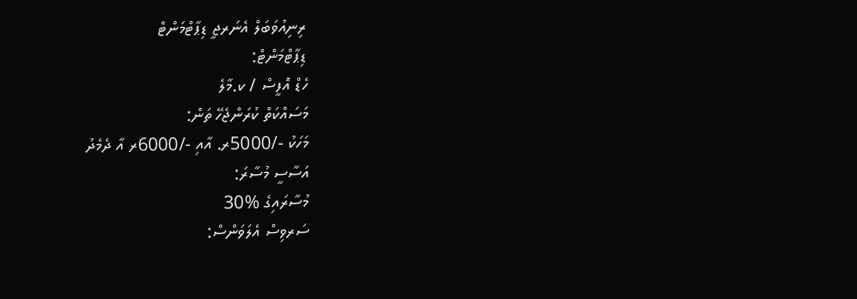ރިނިއުވަބަލް އެނަރޖީ ޑިޕާޓްމަންޓް
ޑިޕާޓްމަންޓް:
ހެޑް އޮފީސް / ކ.މާލެ
މަސައްކަތް ކުރަންޖެހޭ ތަން:
މަހަކު -/5000ރ. އާއި -/6000ރ އާ ދެމެދު
އަސާސީ މުސާރަ:
މުސާރައިގެ %30
ސަރވިސް އެލަވަންސް: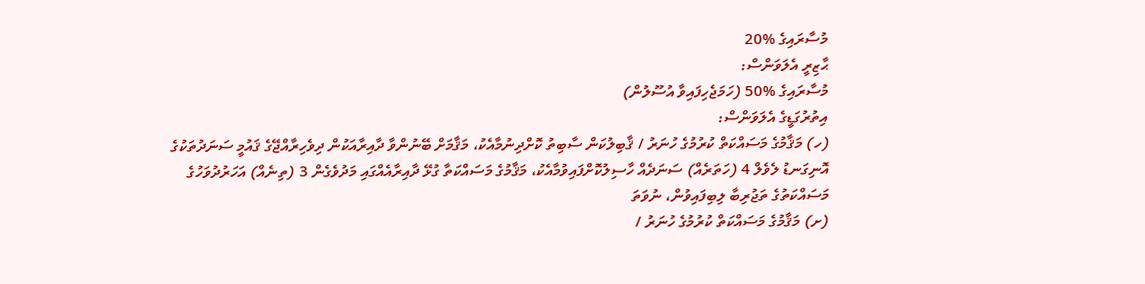މުސާރައިގެ %20
ޙާޒިރީ އެލަވަންސް:
މުސާރައިގެ %50 (ހަމަޖެހިފައިވާ އުސޫލުން)
އިތުރުގަޑީގެ އެލަވަންސް:
(ހ) މަޤާމުގެ މަސައްކަތް ކުރުމުގެ ހުނަރު / ޤާބިލުކަން ސާބިތު ކޮށްދިނުމާއެކު، މަޤާމަށް ބޭނުންވާ ދާއިރާއަކުން ދިވެހިރާއްޖޭގެ ޤައުމީ ސަނަދުތަކުގެ އޮނިގަނޑު ލެވެލް 4 (ހަތަރެއް) ސަނަދެއް ހާސިލުކޮށްފައިވުމާއެކު، މަޤާމުގެ މަސައްކަތާ ގުޅޭ ދާއިރާއެއްގައި މަދުވެގެން 3 (ތިނެއް) އަހަރުދުވަހުގެ މަސައްކަތުގެ ތަޖުރިބާ ލިބިފައިވުން، ނުވަތަ
(ށ) މަޤާމުގެ މަސައްކަތް ކުރުމުގެ ހުނަރު /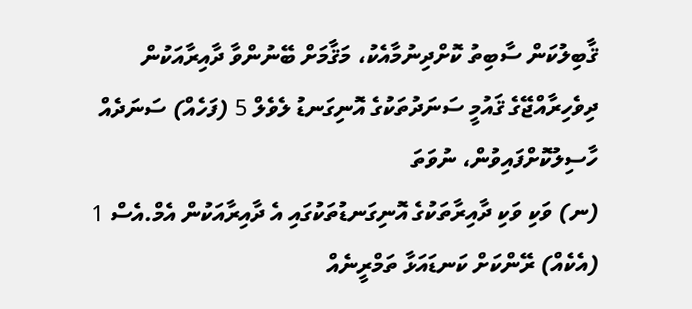ޤާބިލުކަން ސާބިތު ކޮށްދިނުމާއެކު، މަޤާމަށް ބޭނުންވާ ދާއިރާއަކުން ދިވެހިރާއްޖޭގެ ޤައުމީ ސަނަދުތަކުގެ އޮނިގަނޑު ލެވެލް 5 (ފަހެއް) ސަނަދެއް ހާސިލުކޮށްފައިވުން، ނުވަތަ
(ނ) ވަކި ވަކި ދާއިރާތަކުގެ އޮނިގަނޑުތަކުގައި އެ ދާއިރާއަކުން އެމް.އެސް 1 (އެކެއް) ރޭންކަށް ކަނޑައަޅާ ތަމްރީނެއް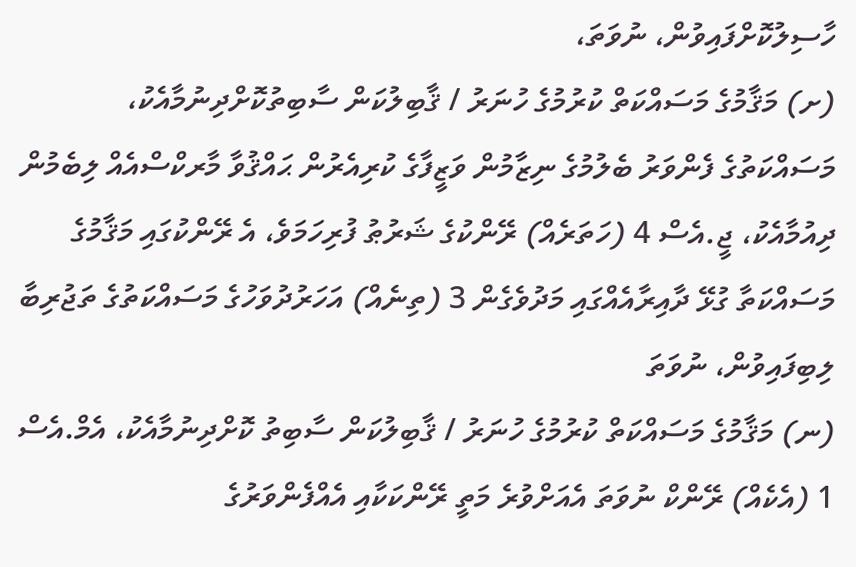ހާސިލުކޮށްފައިވުން، ނުވަތަ،
(ށ) މަޤާމުގެ މަސައްކަތް ކުރުމުގެ ހުނަރު / ޤާބިލުކަން ސާބިތުކޮށްދިނުމާއެކު، މަސައްކަތުގެ ފެންވަރު ބެލުމުގެ ނިޒާމުން ވަޒީފާގެ ކުރިއެރުން ޙައްޤުވާ މާރކްސްއެއް ލިބެމުން ދިއުމާއެކު، ޖީ.އެސް 4 (ހަތަރެއް) ރޭންކުގެ ޝަރުޠު ފުރިހަމަވެ، އެ ރޭންކުގައި މަޤާމުގެ މަސައްކަތާ ގުޅޭ ދާއިރާއެއްގައި މަދުވެގެން 3 (ތިނެއް) އަހަރުދުވަހުގެ މަސައްކަތުގެ ތަޖުރިބާ ލިބިފައިވުން، ނުވަތަ
(ނ) މަޤާމުގެ މަސައްކަތް ކުރުމުގެ ހުނަރު / ޤާބިލުކަން ސާބިތު ކޮށްދިނުމާއެކު، އެމް.އެސް 1 (އެކެއް) ރޭންކް ނުވަތަ އެއަށްވުރެ މަތީ ރޭންކަކާއި އެއްފެންވަރުގެ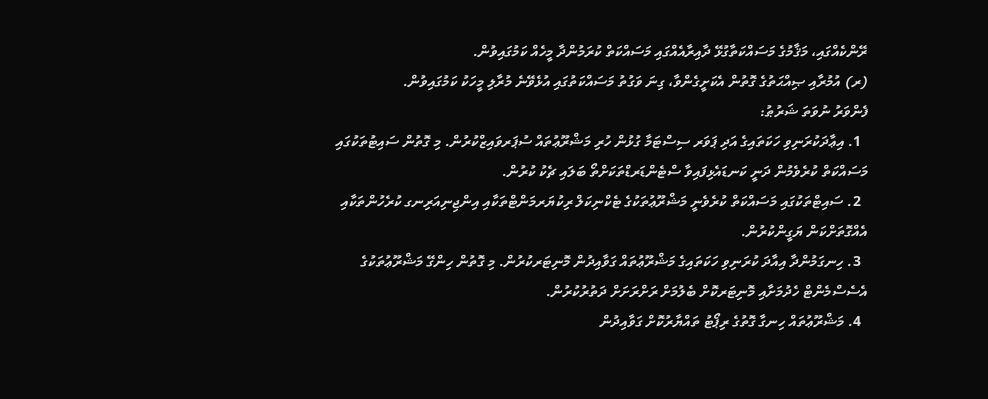ރޭންކެއްގައި، މަޤާމުގެ މަސައްކަތާގުޅޭ ދާއިރާއެއްގައި މަސައްކަތް ކުރަމުންދާ މީހެއް ކަމުގައިވުން.
(ރ) އުމުރާއި ޞިއްޙަތުގެ ގޮތުން އެކަށީގެންވާ، ގިނަ ވަގުތު މަސައްކަތުގައި އުޅެވޭނެ މުރާލި މީހަކު ކަމުގައިވުން.
ފެންވަރު ނުވަތަ ޝަރުޠު:
  1. އިޢާދަކުރަނިވި ހަކަތައިގެ އަދި ޕަވަރ ސިސްޓަމާ ގުޅުން ހުރި މަޝްރޫޢުތައް ސުޕަރވައިޒްކުރުން. މި ގޮތުން ސައިޓުތަކުގައި މަސައްކަތް ކުރެވެމުން ދަނީ ކަނޑައެޅިފައިވާ ސްޓެންޑަރޑްތަކަށްތޯ ބަލައި ޗެކު ކުރުން.
  2. ސައިޓްތަކުގައި މަސައްކަތް ކުރެވެނީ މަޝްރޫޢުތަކުގެ ޓެކްނިކަލް ރިކުޔަރމަންޓްތަކާއި އިންޖިނިއަރިނގ ކުރެހުންތަކާއި އެއްގޮތަށްކަން ޔަގީންކުރުން.
  3. ހިނގަމުންދާ އިއާދަ ކުރަނިވި ހަކަތައިގެ މަޝްރޫޢުތައް ގަވާއިދުން މޮނިޓަރކުރުން. މި ގޮތުން ހިންގޭ މަޝްރޫޢުތަކުގެ އެސެސްމެންޓް ހެދުމަށާއި މޮނިޓަރކޮށް ބެލުމަށް ރަށްރަށަށް ދަތުރުކުރުން.
  4. މަޝްރޫޢުތައް ހިނގާ ގޮތުގެ ރިޕޯޓު ތައްޔާރުކޮށް ގަވާއިދުން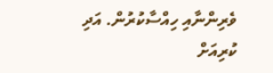ވެރިންނާއި ހިއްސާކުރުން. އަދި ކުރިއަށް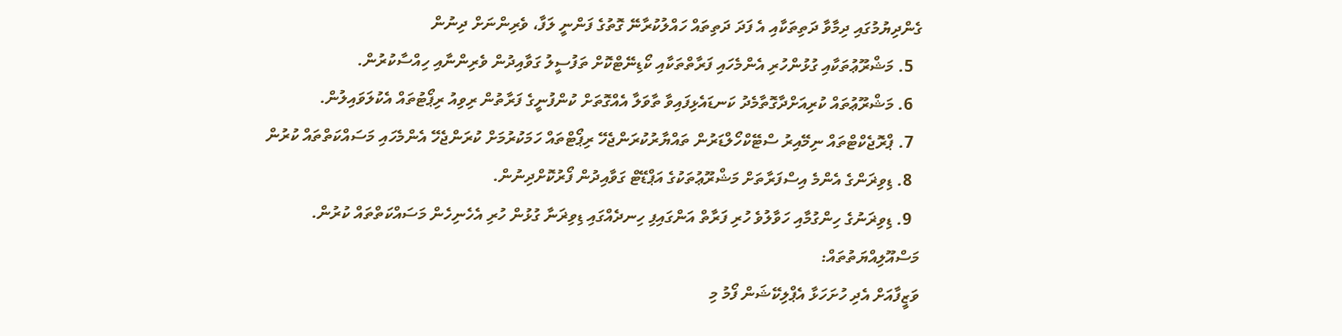ގެންދިޔުމުގައި ދިމާވާ ދަތިތަކާއި އެ ފަދަ ދަތިތައް ހައްލުކުރާނޭ ގޮތުގެ ފަންނީ ލަފާ، ވެރިންނަށް ދިނުން
  5. މަޝްރޫޢުތަކާއި ގުޅުންހުރި އެންމެހައި ފަރާތްތަކާއި ކޯޑިނޭޓްކޮށް ތަފުސީލު ގަވާއިދުން ވެރިންނާއި ހިއްސާކުރުން.
  6. މަޝްރޫޢުތައް ކުރިއަށްދާގޮތާމެދު ކަނޑައެޅިފައިވާ ތާވަލާ އެއްގޮތަށް ކުންފުނީގެ ފަރާތުން ރިވިއު ރިޕޯޓުތައް އެކުލަވައިލުން.
  7. ޕްރޮޖެކްޓްތައް ނިމޭއިރު ސްޓޭކްހޯލްޑަރުން ތައްޔާރުކުރަންޖެހޭ ރިޕޯޓްތައް ހަމަކުރުމަށް ކުރަންޖެހޭ އެންމެހައި މަސައްކަތްތައް ކުރުން
  8. ޑިވިޜަންގެ އެންމެ އިސްފަރާތަށް މަޝްރޫޢުތަކުގެ އަޕްޑޭޓް ގަވާއިދުން ފޯރުކޮށްދިނުން.
  9. ޑިވިޜަނުގެ ހިންގުމާއި ހަވާލުވެ ހުރި ފަރާތް އަންގައިފި ހިނދެއްގައި ޑިވިޜަނާ ގުޅުން ހުރި އެހެނިހެން މަސައްކަތްތައް ކުރުން.
މަސްއޫލިއްޔަތުތައް:
ވަޒީފާއަށް އެދި ހުށަހަޅާ އެޕްލިކޭޝަން ފޯމު މި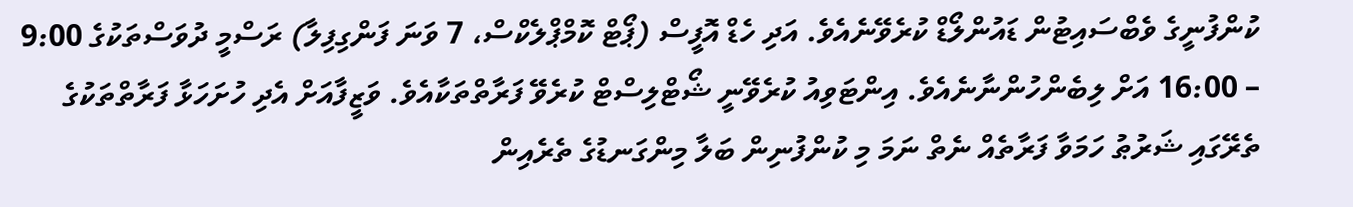ކުންފުނީގެ ވެބްސައިޓުން ޑައުންލޯޑް ކުރެވޭނެއެވެ. އަދި ހެޑް އޮފީސް (ޕޯޓް ކޮމްޕްލެކްސް، 7 ވަނަ ފަންގިފިލާ) ރަސްމީ ދުވަސްތަކުގެ 9:00 – 16:00 އަށް ލިބެންހުންނާނެއެވެ. އިންޓަވިއު ކުރެވޭނީ ޝޯޓްލިސްޓް ކުރެވޭ ފަރާތްތަކާއެވެ. ވަޒީފާއަށް އެދި ހުށަހަޅާ ފަރާތްތަކުގެ ތެރޭގައި ޝަރުޠު ހަމަވާ ފަރާތެއް ނެތް ނަމަ މި ކުންފުނިން ބަލާ މިންގަނޑުގެ ތެރެއިން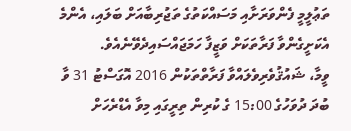ތަޢުލީމީ ފެންވަރަށާއި މަސައްކަތުގެ ތަޖުރިބާއަށް ބަލައި، އެންމެ އެކަށީގެންވާ ފަރާތަކަށް ވަޒީފާ ހަމަޖައްސައިދެވޭނެއެވެ.
ވީމާ، ޝައުޤުވެރިވެލައްވާ ފަރާތްތަކުން 2016 އޮގަސްޓު 31 ވާ ބުދަ ދުވަހުގެ 15:00 ގެ ކުރިން ތިރީގައި މިވާ އެޑްރެހަށް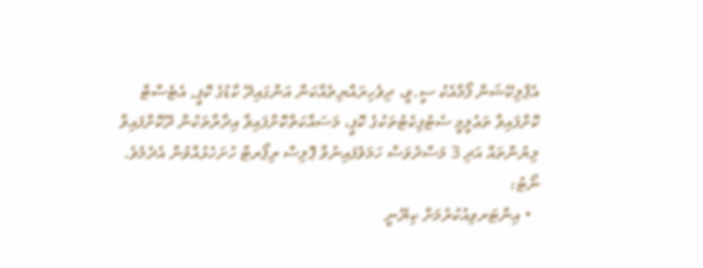އެޕްލިކޭޝަން ފޯމާއެކު ސީ.ވީ، ދިވެހިރައްޔިތެއްކަން އަންގައިދޭ ކާޑުގެ ކޮޕީ, އެޓެސްޓް ކޮށްފައިވާ ތަޢުލީމީ ސެޓުފިކެޓުތަކުގެ ކޮޕީ، މަސައްކަތްކޮށްފައިވާ އިދާރާތަކުން ދޫކޮށްފައިވާ ލިޔުންތައް އަދި 3 މަސްދުވަސް ހަމަވެފައިނުވާ ޕޮލިސް ރިޕޯރޓް ހުށަހެޅުއްވުން އެދެމެވެ.
ނޯޓު:
  • އިންޓަރވިއުކުރުމަށް ކިޔޭނީ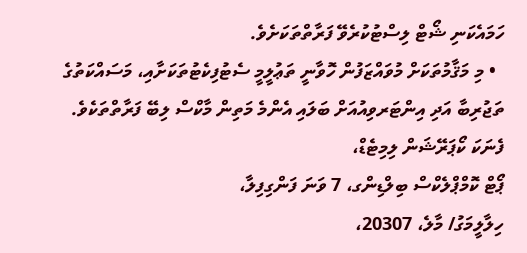ހަމައެކަނި ޝޯޓް ލިސްޓުކުރެވޭ ފަރާތްތަކަށެވެ.
  • މި މަޤާމުތަކަށް މުވައްޒަފުން ހޮވާނީ ތަޢުލީމީ ސެޓުފިކެޓުތަކަށާއި، މަސައްކަތުގެ ތަޖުރިބާ އަދި އިންޓަރވިއުއަށް ބަލައި އެންމެ މަތިން މާކްސް ލިބޭ ފަރާތްތަކެވެ.
ފެނަކަ ކޯޕަރޭޝަން ލިމިޓެޑް،
ޕޯޓް ކޮމްޕްލެކްސް ބިލްޑިންގ، 7 ވަނަ ފަންގިފިލާ،
ހިލާލީމަގު/ މާލެ، 20307،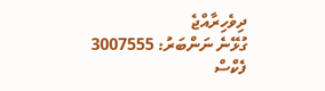ދިވެހިރާއްޖެ
ގުޅޭނެ ނަންބަރު: 3007555
ފެކްސް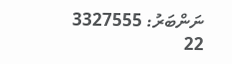ނަންބަރު: 3327555
22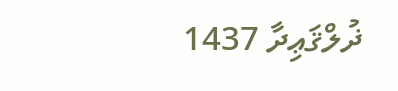ޛުލްޤަޢިދާ 1437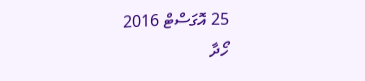25 އޮގަސްޓް 2016
ހޯދާ